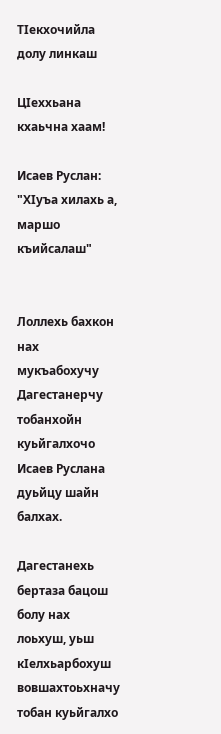ТIекхочийла долу линкаш

ЦIеххьана кхаьчна хаам!

Исаев Руслан: "ХIуъа хилахь а, маршо къийсалаш"


Лоллехь бахкон нах мукъабохучу Дагестанерчу тобанхойн куьйгалхочо Исаев Руслана дуьйцу шайн балхах.

Дагестанехь бертаза бацош болу нах лоьхуш, уьш кIелхьарбохуш вовшахтоьхначу тобан куьйгалхо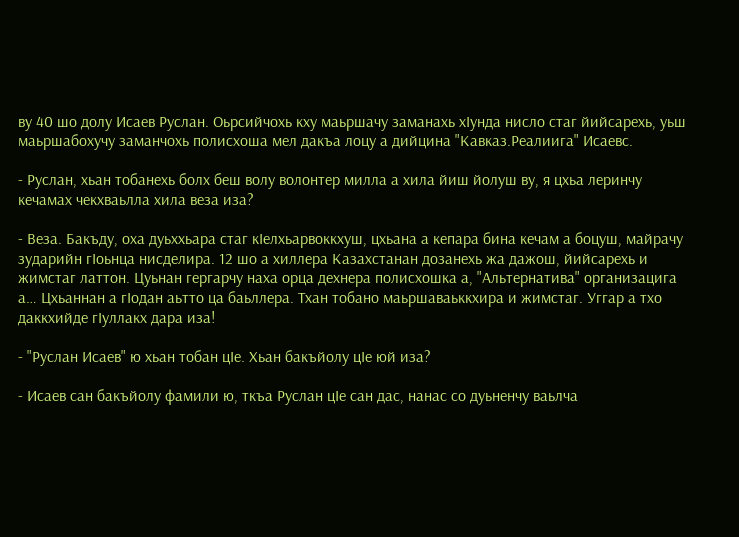ву 40 шо долу Исаев Руслан. Оьрсийчохь кху маьршачу заманахь хIунда нисло стаг йийсарехь, уьш маьршабохучу заманчохь полисхоша мел дакъа лоцу а дийцина "Кавказ.Реалиига" Исаевс.

- Руслан, хьан тобанехь болх беш волу волонтер милла а хила йиш йолуш ву, я цхьа леринчу кечамах чекхваьлла хила веза иза?

- Веза. Бакъду, оха дуьххьара стаг кIелхьарвоккхуш, цхьана а кепара бина кечам а боцуш, майрачу зударийн гIоьнца нисделира. 12 шо а хиллера Казахстанан дозанехь жа дажош, йийсарехь и жимстаг латтон. Цуьнан гергарчу наха орца дехнера полисхошка а, "Альтернатива" организацига а… Цхьаннан а гIодан аьтто ца баьллера. Тхан тобано маьршаваьккхира и жимстаг. Уггар а тхо даккхийде гIуллакх дара иза!

- "Руслан Исаев" ю хьан тобан цIе. Хьан бакъйолу цIе юй иза?

- Исаев сан бакъйолу фамили ю, ткъа Руслан цIе сан дас, нанас со дуьненчу ваьлча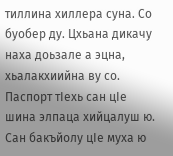тиллина хиллера суна. Со буобер ду. Цхьана дикачу наха доьзале а эцна, хьалакхиийна ву со. Паспорт тIехь сан цIе шина элпаца хийцалуш ю. Сан бакъйолу цIе муха ю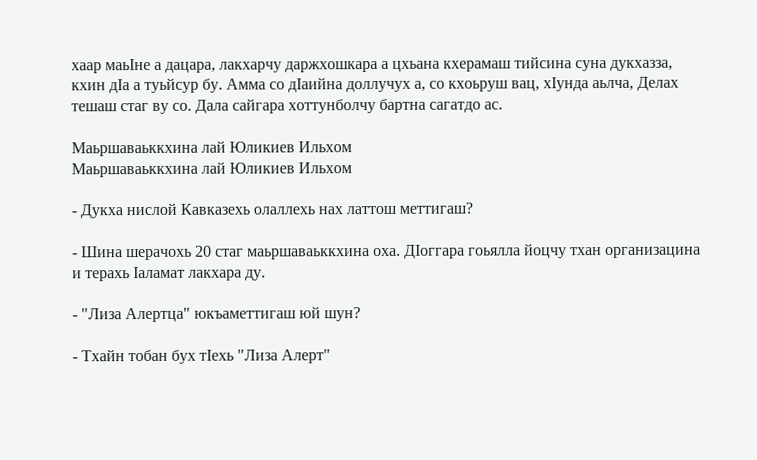хаар маьIне а дацара, лакхарчу даржхошкара а цхьана кхерамаш тийсина суна дукхазза, кхин дIа а туьйсур бу. Амма со дIаийна доллучух а, со кхоьруш вац, хIунда аьлча, Делах тешаш стаг ву со. Дала сайгара хоттунболчу бартна сагатдо ас.

Маьршаваьккхина лай Юликиев Ильхом
Маьршаваьккхина лай Юликиев Ильхом

- Дукха нислой Кавказехь олаллехь нах латтош меттигаш?

- Шина шерачохь 20 стаг маьршаваьккхина оха. ДIоггара гоьялла йоцчу тхан организацина и терахь Iаламат лакхара ду.

- "Лиза Алертца" юкъаметтигаш юй шун?

- Тхайн тобан бух тIехь "Лиза Алерт"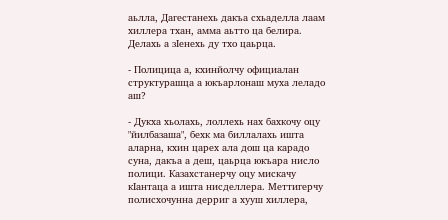аьлла, Дагестанехь дакъа схьаделла лаам хиллера тхан, амма аьтто ца белира. Делахь а зIенехь ду тхо цаьрца.

- Полицица а, кхинйолчу официалан структурашца а юкъарлонаш муха леладо аш?

- Дукха хьолахь, лоллехь нах бахкочу оцу "йилбазаша", бехк ма биллалахь ишта аларна, кхин царех ала дош ца карадо суна, дакъа а деш, цаьрца юкъара нисло полици. Казахстанерчу оцу мискачу кIантаца а ишта нисделлера. Меттигерчу полисхочунна дерриг а хууш хиллера,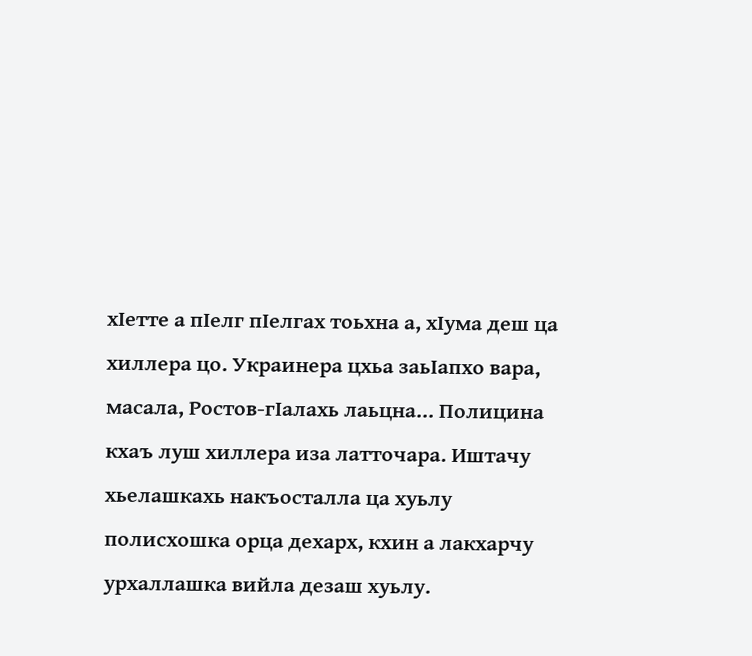хIетте а пIелг пIелгах тоьхна а, хIума деш ца хиллера цо. Украинера цхьа заьIапхо вара, масала, Ростов-гIалахь лаьцна... Полицина кхаъ луш хиллера иза латточара. Иштачу хьелашкахь накъосталла ца хуьлу полисхошка орца дехарх, кхин а лакхарчу урхаллашка вийла дезаш хуьлу.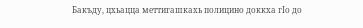Бакъду, цхьацца меттигашкахь полицино доккха гIо до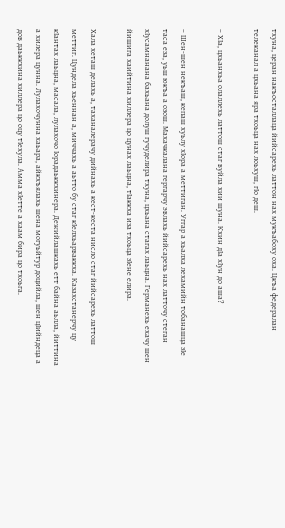тхуна, церан накъосталлаца йийсарехь латтон нах мукъабоху оха. Цкъа федералан телеканал а цхьана яра тхоьца нах лоьхуш, гIо деш.

– ХIа, цхьанхьа олаллехь латтош стаг вуйла хии шуна. Кхин дIа хIун до аша?

– Шен-шен некъаш, кепаш хуьлу хIора а меттиган. Уггар а хьалха лехамийн тобанашца зIе таса еза, уьш юкъа а озош. Махачкалана гергарчу эвлахь йийсарехь нах латточу стеган хIусамнанана бахьана долуш гучуделира тхуна, цхьана стагах лаьцна. Германехь ехачу шен йишига хаийтина хиллера цо цунах лаьцна, тIаккха иза тхоьца зIене елира.

Хала хеташ делахь а, таханалерачу дийнахь а кест-кеста нисло стаг йийсарехь латтош меттиг. Цундела хьеннан а, миччахь а аьтто бу стаг кIелхьарваккха. Казахстанерчу цу кIантах лаьцна, масала, лулахочо Iорадаьккхинера. Дежийлашкахь етт байна аьлла, йиттина а хилера цунна. Лулахочунна хаьара, айкхъялахь шена могуьйтур доцийла, шен цIийндеца а дов даьккхина хиллера цо оцу тIехула. Амма хIетте а хаам бира цо тхоьга.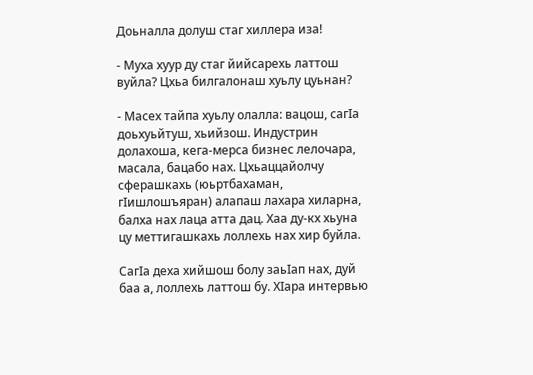Доьналла долуш стаг хиллера иза!

- Муха хуур ду стаг йийсарехь латтош вуйла? Цхьа билгалонаш хуьлу цуьнан?

- Масех тайпа хуьлу олалла: вацош, сагIа доьхуьйтуш, хьийзош. Индустрин долахоша, кега-мерса бизнес лелочара, масала, бацабо нах. Цхьаццайолчу сферашкахь (юьртбахаман, гIишлошъяран) алапаш лахара хиларна, балха нах лаца атта дац. Хаа ду-кх хьуна цу меттигашкахь лоллехь нах хир буйла.

СагIа деха хийшош болу заьIап нах, дуй баа а, лоллехь латтош бу. ХIара интервью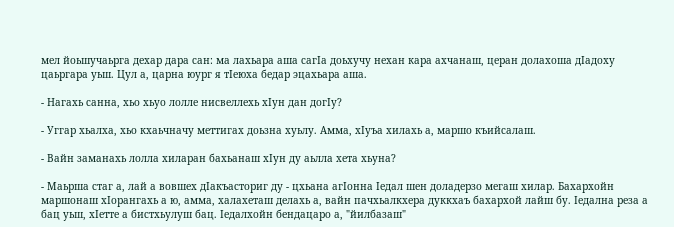мел йоьшучаьрга дехар дара сан: ма лахьара аша сагIа доьхучу нехан кара ахчанаш, церан долахоша дIадоху цаьргара уьш. Цул а, царна юург я тIеюха бедар эцахьара аша.

- Нагахь санна, хьо хьуо лолле нисвеллехь хIун дан догIу?

- Уггар хьалха, хьо кхаьчначу меттигах доьзна хуьлу. Амма, хIуъа хилахь а, маршо къийсалаш.

- Вайн заманахь лолла хиларан бахьанаш хIун ду аьлла хета хьуна?

- Маьрша стаг а, лай а вовшех дIакъасториг ду - цхьана агIонна Iедал шен доладерзо мегаш хилар. Бахархойн маршонаш хIорангахь а ю, амма, халахеташ делахь а, вайн пачхьалкхера дуккхаъ бахархой лайш бу. Iедална реза а бац уьш, хIетте а бистхьулуш бац. Iедалхойн бендацаро а, "йилбазаш"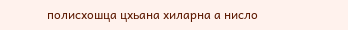полисхошца цхьана хиларна а нисло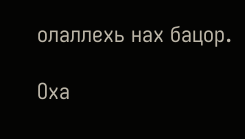олаллехь нах бацор.

Оха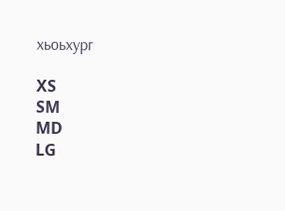хьоьхург

XS
SM
MD
LG